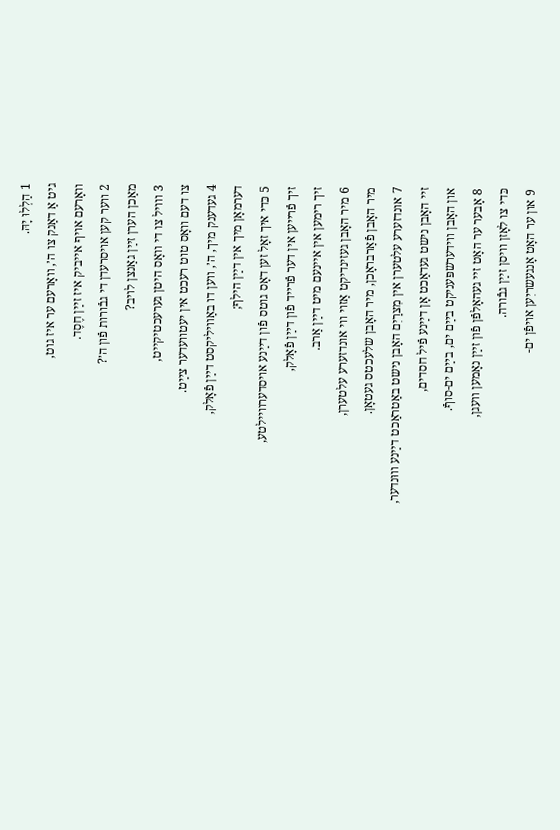1 הַלְלוּ יָהּ.
גיט אַ דאַנק צו ה׳, װאָרעם ער איז גוט,
װאָרעם אױף אײביק איז זײַן חֶסֶד.
2 װער קען אױסרעדן די גבֿורות פֿון ה׳?
מאַכן הערן זײַן גאַנצן לױב?
3 װױל צו די װאָס היטן גערעכטיקײט,
צו דעם װאָס טוט רעכט אין יעטװעדער צײַט.
4 געדענק מיך, ה׳, װען דו באַװיליקסט דײַן פֿאָלק,
דערמאָן מיך אין דײַן הילף;
5 כּדי איך זאָל זען דאָס גוטס פֿון דײַנע אױסדערװײלטע,
זיך פֿרײען אין דער פֿרײד פֿון דײַן פֿאָלק,
זיך רימען אין אײנעם מיט דײַן אַרב.
6 מיר האָבן געזינדיקט אַזױ װי אונדזערע עלטערן,
מיר האָבן פֿאַרבראָכן, מיר האָבן שלעכטס געטאָן.
7 אונדזערע עלטערן אין מִצרַיִם האָבן נישט באַטראַכט דײַנע װוּנדער,
זײ האָבן נישט געדאַכט אָן דײַנע פֿיל חסדים,
און האָבן װידערשפּעניקט בײַם ים, בײַם ים-סוףֿ.
8 אָבער ער האָט זײ געהאָלפֿן פֿון זײַן נאָמען װעגן,
כּדי צו לאָזן װיסן זײַן גבֿורה.
9 און ער האָט אָנגעשריִען אױפֿן ים-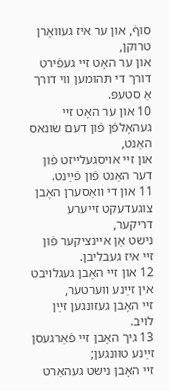סוףֿ, און ער איז געװאָרן טרוקן,
און ער האָט זײ געפֿירט דורך די תּהומען װי דורך אַ סטעפּ.
10 און ער האָט זײ געהאָלפֿן פֿון דעם שׂונאס האַנט,
און זײ אױסגעלײזט פֿון דער האַנט פֿון פֿײַנט.
11 און די װאַסערן האָבן צוגעדעקט זײערע דריקער,
נישט אַן אײנציקער פֿון זײ איז געבליבן.
12 און זײ האָבן געגלױבט אין זײַנע װערטער,
זײ האָבן געזונגען זײַן לױב.
13 גיך האָבן זײ פֿאַרגעסן זײַנע טוּונגען;
זײ האָבן נישט געהאַרט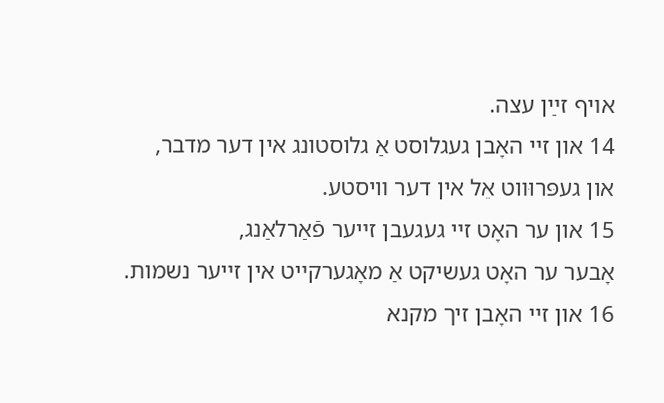אױף זײַן עצה.
14 און זײ האָבן געגלוסט אַ גלוסטונג אין דער מדבר,
און געפּרוּװט אֵל אין דער װיסטע.
15 און ער האָט זײ געגעבן זײער פֿאַרלאַנג,
אָבער ער האָט געשיקט אַ מאָגערקײט אין זײער נשמות.
16 און זײ האָבן זיך מקנא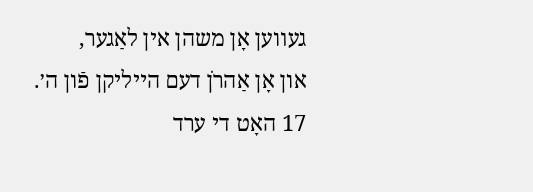געװען אָן משהן אין לאַגער,
און אָן אַהרֹן דעם הײליקן פֿון ה׳.
17 האָט די ערד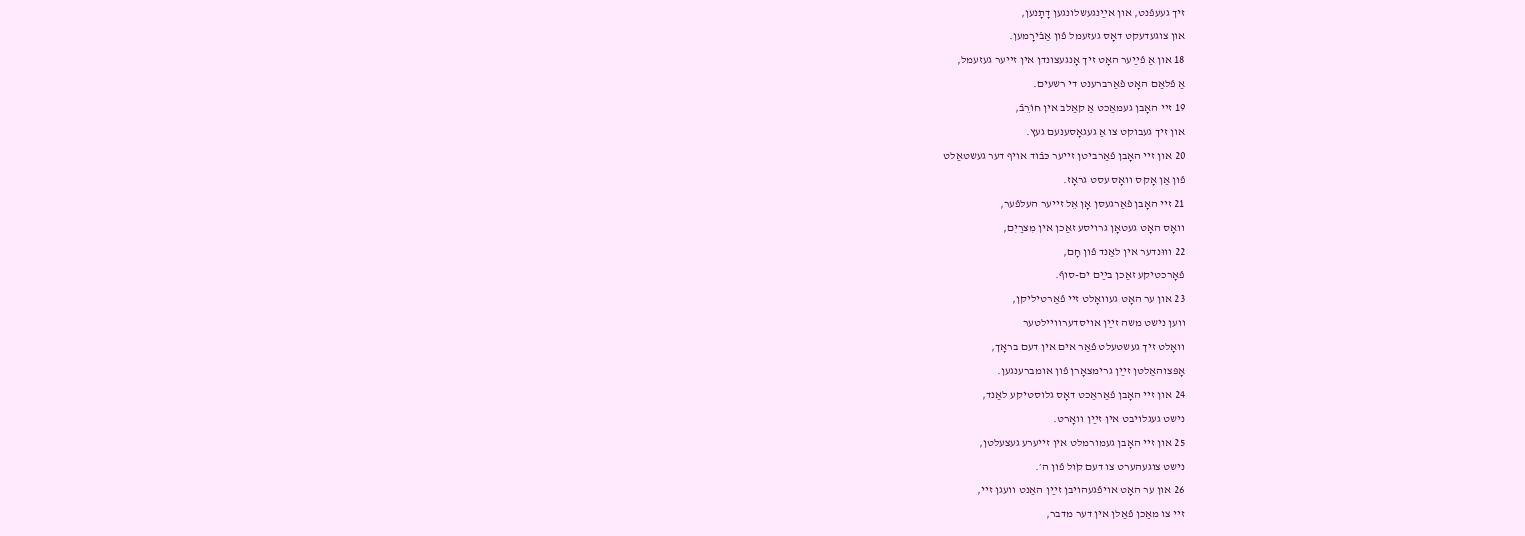זיך געעפֿנט, און אײַנגעשלונגען דָתָנען,
און צוגעדעקט דאָס געזעמל פֿון אַבֿירָמען.
18 און אַ פֿײַער האָט זיך אָנגעצונדן אין זײער געזעמל,
אַ פֿלאַם האָט פֿאַרברענט די רשעים.
19 זײ האָבן געמאַכט אַ קאַלב אין חוֹרֵבֿ,
און זיך געבוקט צו אַ געגאָסענעם געץ.
20 און זײ האָבן פֿאַרביטן זײער כּבֿוד אױף דער געשטאַלט
פֿון אַן אָקס װאָס עסט גראָז.
21 זײ האָבן פֿאַרגעסן אָן אֵל זײער העלפֿער,
װאָס האָט געטאָן גרױסע זאַכן אין מִצרַיִם,
22 װוּנדער אין לאַנד פֿון חָם,
פֿאָרכטיקע זאַכן בײַם ים-סוףֿ.
23 און ער האָט געװאָלט זײ פֿאַרטיליקן,
װען נישט משה זײַן אױסדערװײלטער
װאָלט זיך געשטעלט פֿאַר אים אין דעם בראָך,
אָפּצוהאַלטן זײַן גרימצאָרן פֿון אומברענגען.
24 און זײ האָבן פֿאַראַכט דאָס גלוסטיקע לאַנד,
נישט געגלױבט אין זײַן װאָרט.
25 און זײ האָבן געמורמלט אין זײערע געצעלטן,
נישט צוגעהערט צו דעם קֹול פֿון ה׳.
26 און ער האָט אױפֿגעהױבן זײַן האַנט װעגן זײ,
זײ צו מאַכן פֿאַלן אין דער מדבר,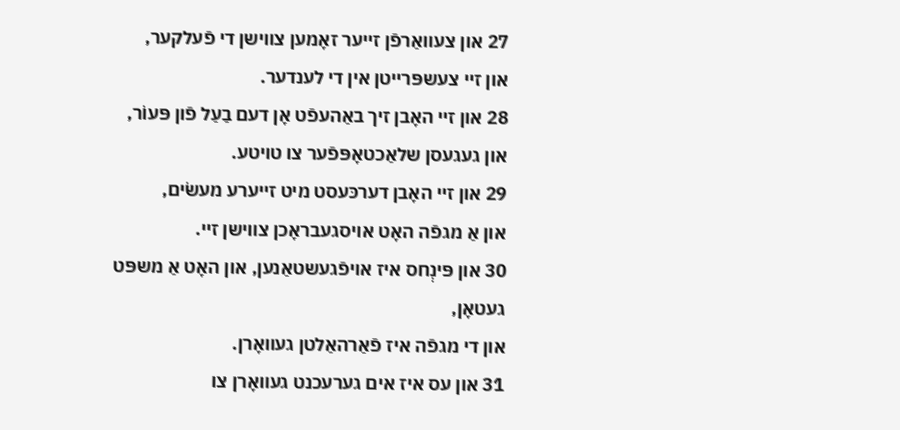27 און צעװאַרפֿן זײער זאָמען צװישן די פֿעלקער,
און זײ צעשפּרײטן אין די לענדער.
28 און זײ האָבן זיך באַהעפֿט אָן דעם בַעַל פֿון פּעוֹר,
און געגעסן שלאַכטאָפּפֿער צו טױטע.
29 און זײ האָבן דערכּעסט מיט זײערע מעשׂים,
און אַ מגפֿה האָט אױסגעבראָכן צװישן זײ.
30 און פּינְחס איז אױפֿגעשטאַנען, און האָט אַ משפּט געטאָן,
און די מגפֿה איז פֿאַרהאַלטן געװאָרן.
31 און עס איז אים גערעכנט געװאָרן צו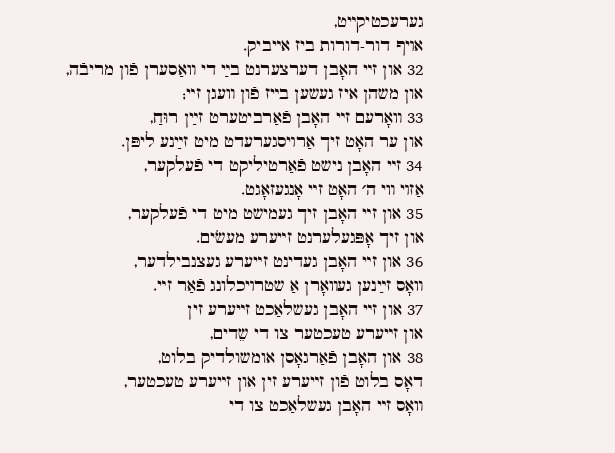גערעכטיקײט,
אױף דור-דורות ביז אײביק.
32 און זײ האָבן דערצערנט בײַ די װאַסערן פֿון מריבֿה,
און משהן איז געשען בײז פֿון װעגן זײ;
33 װאָרעם זײ האָבן פֿאַרביטערט זײַן רוּחַ,
און ער האָט זיך אַרױסגערעדט מיט זײַנע ליפּן.
34 זײ האָבן נישט פֿאַרטיליקט די פֿעלקער,
אַזױ װי ה׳ האָט זײ אָנגעזאָגט.
35 און זײ האָבן זיך געמישט מיט די פֿעלקער,
און זיך אָפּגעלערנט זײערע מעשׂים.
36 און זײ האָבן געדינט זײערע געצנבילדער,
װאָס זײַנען געװאָרן אַ שטרױכלונג פֿאַר זײ.
37 און זײ האָבן געשלאַכט זײערע זין
און זײערע טעכטער צו די שֵדים,
38 און האָבן פֿאַרגאָסן אומשולדיק בלוט,
דאָס בלוט פֿון זײערע זין און זײערע טעכטער,
װאָס זײ האָבן געשלאַכט צו די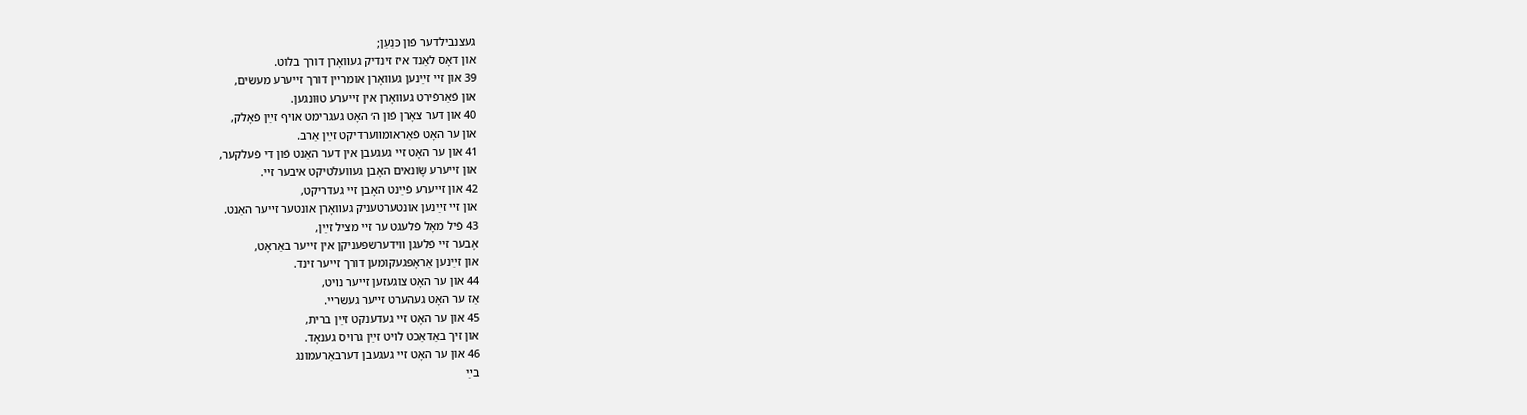געצנבילדער פֿון כּנַעַן;
און דאָס לאַנד איז זינדיק געװאָרן דורך בלוט.
39 און זײ זײַנען געװאָרן אומרײן דורך זײערע מעשׂים,
און פֿאַרפֿירט געװאָרן אין זײערע טוּונגען.
40 און דער צאָרן פֿון ה׳ האָט געגרימט אױף זײַן פֿאָלק,
און ער האָט פֿאַראומװערדיקט זײַן אַרב.
41 און ער האָט זײ געגעבן אין דער האַנט פֿון די פֿעלקער,
און זײערע שָׂונאים האָבן געװעלטיקט איבער זײ.
42 און זײערע פֿײַנט האָבן זײ געדריקט,
און זײ זײַנען אונטערטעניק געװאָרן אונטער זײער האַנט.
43 פֿיל מאָל פֿלעגט ער זײ מציל זײַן,
אָבער זײ פֿלעגן װידערשפּעניקן אין זײער באַראָט,
און זײַנען אַראָפּגעקומען דורך זײער זינד.
44 און ער האָט צוגעזען זײער נױט,
אַז ער האָט געהערט זײער געשרײ.
45 און ער האָט זײ געדענקט זײַן ברית,
און זיך באַדאַכט לױט זײַן גרױס גענאָד.
46 און ער האָט זײ געגעבן דערבאַרעמונג
בײַ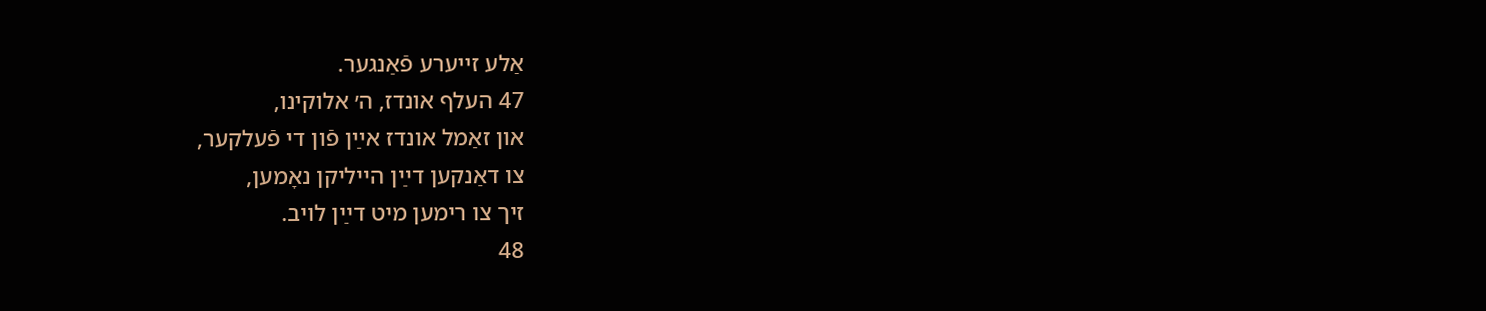אַלע זײערע פֿאַנגער.
47 העלף אונדז, ה׳ אלוקינו,
און זאַמל אונדז אײַן פֿון די פֿעלקער,
צו דאַנקען דײַן הײליקן נאָמען,
זיך צו רימען מיט דײַן לױב.
48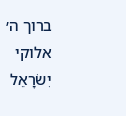ברוך ה׳ אלוקי יִשׂרָאֵל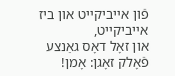פֿון אײביקײט און ביז אײביקײט,
און זאָל דאָס גאַנצע פֿאָלק זאָגן: אָמן!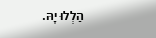הַלְלוּ יָהּ.